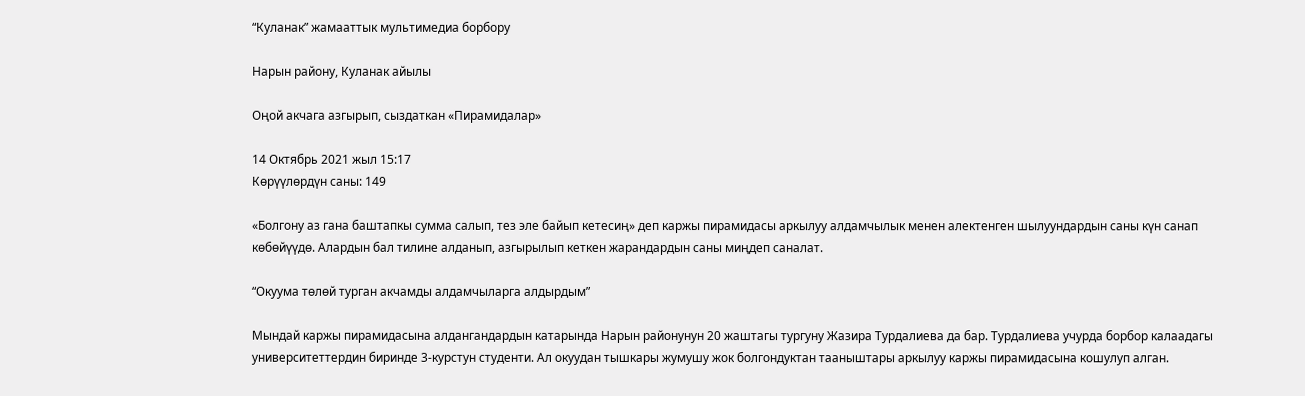“Куланак” жамааттык мультимедиа борбору

Нарын району, Куланак айылы

Оңой акчага азгырып, сыздаткан «Пирамидалар»

14 Октябрь 2021 жыл 15:17
Көрүүлөрдүн саны: 149

«Болгону аз гана баштапкы сумма салып, тез эле байып кетесиң» деп каржы пирамидасы аркылуу алдамчылык менен алектенген шылуундардын саны күн санап көбөйүүдө. Алардын бал тилине алданып, азгырылып кеткен жарандардын саны миңдеп саналат.

“Окуума төлөй турган акчамды алдамчыларга алдырдым”

Мындай каржы пирамидасына алдангандардын катарында Нарын районунун 20 жаштагы тургуну Жазира Турдалиева да бар. Турдалиева учурда борбор калаадагы университеттердин биринде 3-курстун студенти. Ал окуудан тышкары жумушу жок болгондуктан тааныштары аркылуу каржы пирамидасына кошулуп алган.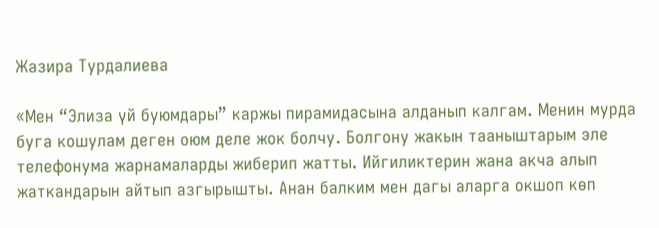Жазира Турдалиева

«Мен “Элиза үй буюмдары” каржы пирамидасына алданып калгам. Менин мурда буга кошулам деген оюм деле жок болчу. Болгону жакын тааныштарым эле телефонума жарнамаларды жиберип жатты. Ийгиликтерин жана акча алып жаткандарын айтып азгырышты. Анан балким мен дагы аларга окшоп көп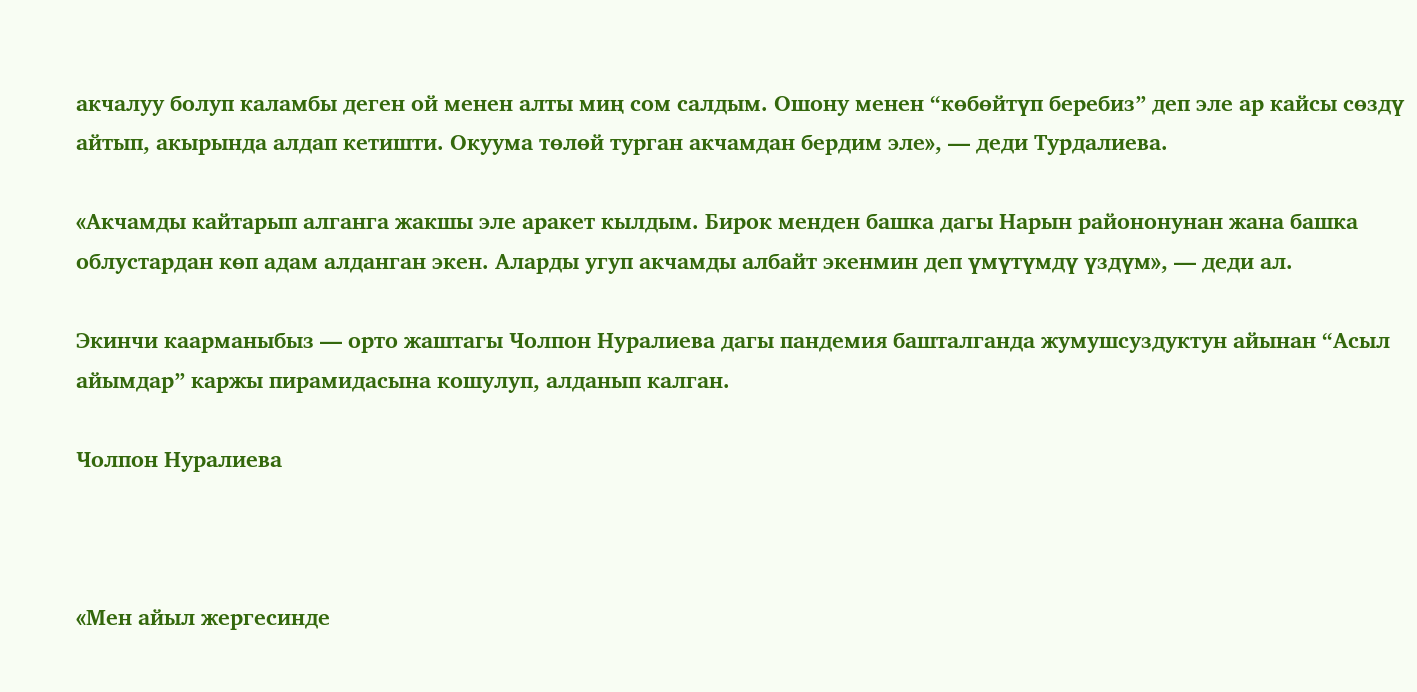акчалуу болуп каламбы деген ой менен алты миң сом салдым. Ошону менен “көбөйтүп беребиз” деп эле ар кайсы сөздү айтып, акырында алдап кетишти. Окуума төлөй турган акчамдан бердим эле», — деди Турдалиева.

«Акчамды кайтарып алганга жакшы эле аракет кылдым. Бирок менден башка дагы Нарын райононунан жана башка облустардан көп адам алданган экен. Аларды угуп акчамды албайт экенмин деп үмүтүмдү үздүм», — деди ал.

Экинчи каарманыбыз — орто жаштагы Чолпон Нуралиева дагы пандемия башталганда жумушсуздуктун айынан “Асыл айымдар” каржы пирамидасына кошулуп, алданып калган.

Чолпон Нуралиева



«Мен айыл жергесинде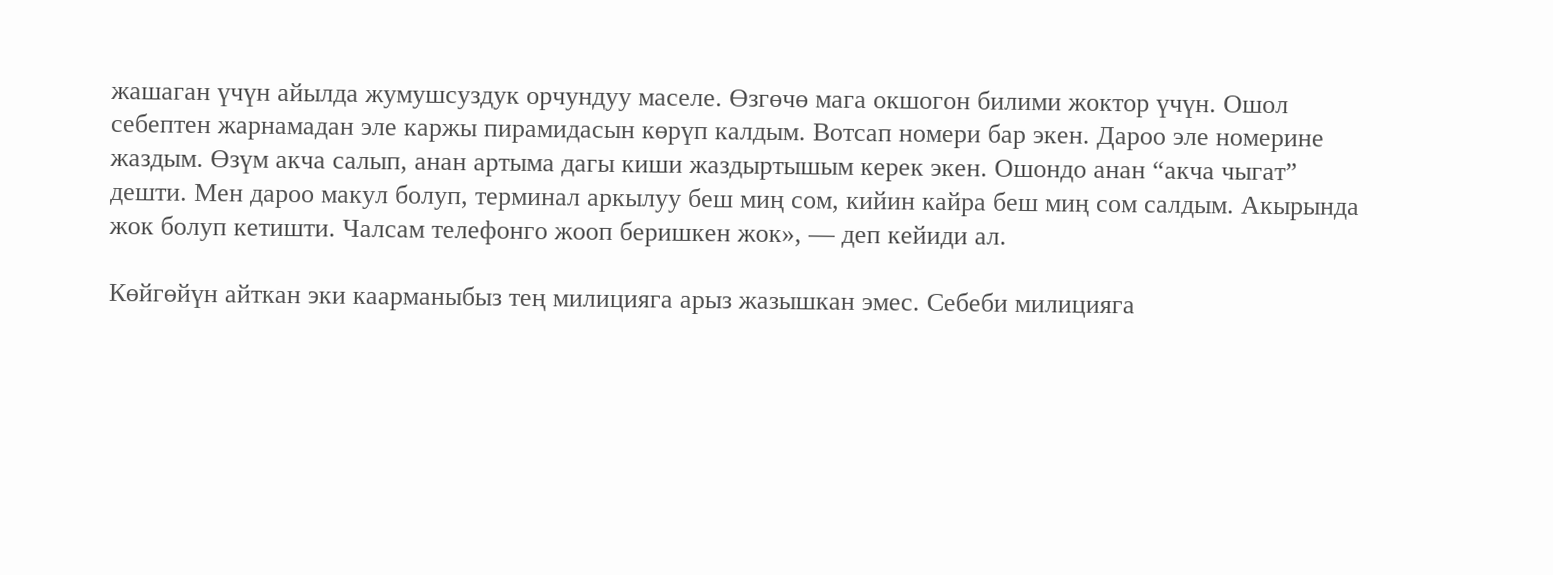жашаган үчүн айылда жумушсуздук орчундуу маселе. Өзгөчө мага окшогон билими жоктор үчүн. Ошол себептен жарнамадан эле каржы пирамидасын көрүп калдым. Вотсап номери бар экен. Дароо эле номерине жаздым. Өзүм акча салып, анан артыма дагы киши жаздыртышым керек экен. Ошондо анан “акча чыгат” дешти. Мен дароо макул болуп, терминал аркылуу беш миң сом, кийин кайра беш миң сом салдым. Акырында жок болуп кетишти. Чалсам телефонго жооп беришкен жок», — деп кейиди ал.

Көйгөйүн айткан эки каарманыбыз тең милицияга арыз жазышкан эмес. Себеби милицияга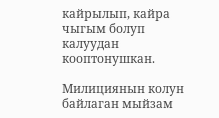кайрылып, кайра чыгым болуп калуудан кооптонушкан.

Милициянын колун байлаган мыйзам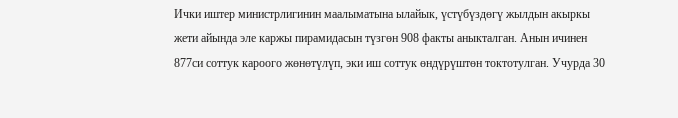Ички иштер министрлигинин маалыматына ылайык, үстүбүздөгү жылдын акыркы жети айында эле каржы пирамидасын түзгөн 908 факты аныкталган. Анын ичинен 877си соттук кароого жөнөтүлүп, эки иш соттук өндүрүштөн токтотулган. Учурда 30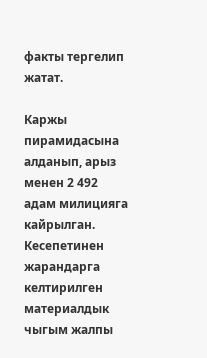факты тергелип жатат.

Каржы пирамидасына алданып, арыз менен 2 492 адам милицияга кайрылган. Кесепетинен жарандарга келтирилген материалдык чыгым жалпы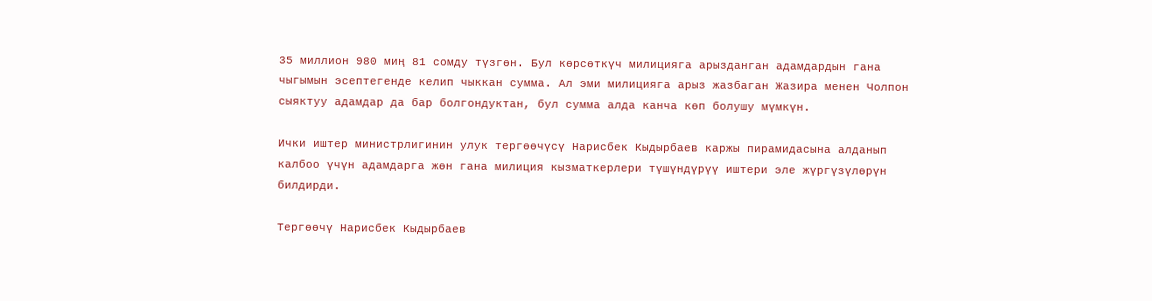35 миллион 980 миң 81 сомду түзгөн. Бул көрсөткүч милицияга арызданган адамдардын гана чыгымын эсептегенде келип чыккан сумма. Ал эми милицияга арыз жазбаган Жазира менен Чолпон сыяктуу адамдар да бар болгондуктан, бул сумма алда канча көп болушу мүмкүн.

Ички иштер министрлигинин улук тергөөчүсү Нарисбек Кыдырбаев каржы пирамидасына алданып калбоо үчүн адамдарга жөн гана милиция кызматкерлери түшүндүрүү иштери эле жүргүзүлөрүн билдирди.

Тергөөчү Нарисбек Кыдырбаев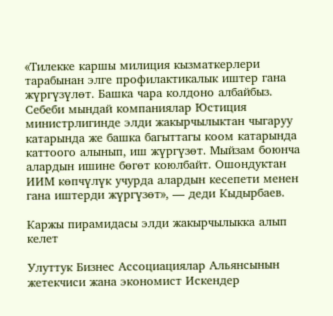«Тилекке каршы милиция кызматкерлери тарабынан элге профилактикалык иштер гана жүргүзүлөт. Башка чара колдоно албайбыз. Себеби мындай компаниялар Юстиция министрлигинде элди жакырчылыктан чыгаруу катарында же башка багыттагы коом катарында каттоого алынып, иш жүргүзөт. Мыйзам боюнча алардын ишине бөгөт коюлбайт. Ошондуктан ИИМ көпчүлүк учурда алардын кесепети менен гана иштерди жүргүзөт», — деди Кыдырбаев.

Каржы пирамидасы элди жакырчылыкка алып келет

Улуттук Бизнес Ассоциациялар Альянсынын жетекчиси жана экономист Искендер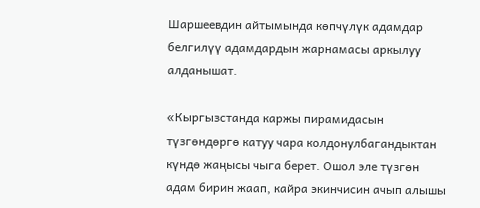Шаршеевдин айтымында көпчүлүк адамдар белгилүү адамдардын жарнамасы аркылуу алданышат.

«Кыргызстанда каржы пирамидасын түзгөндөргө катуу чара колдонулбагандыктан күндө жаңысы чыга берет. Ошол эле түзгөн адам бирин жаап, кайра экинчисин ачып алышы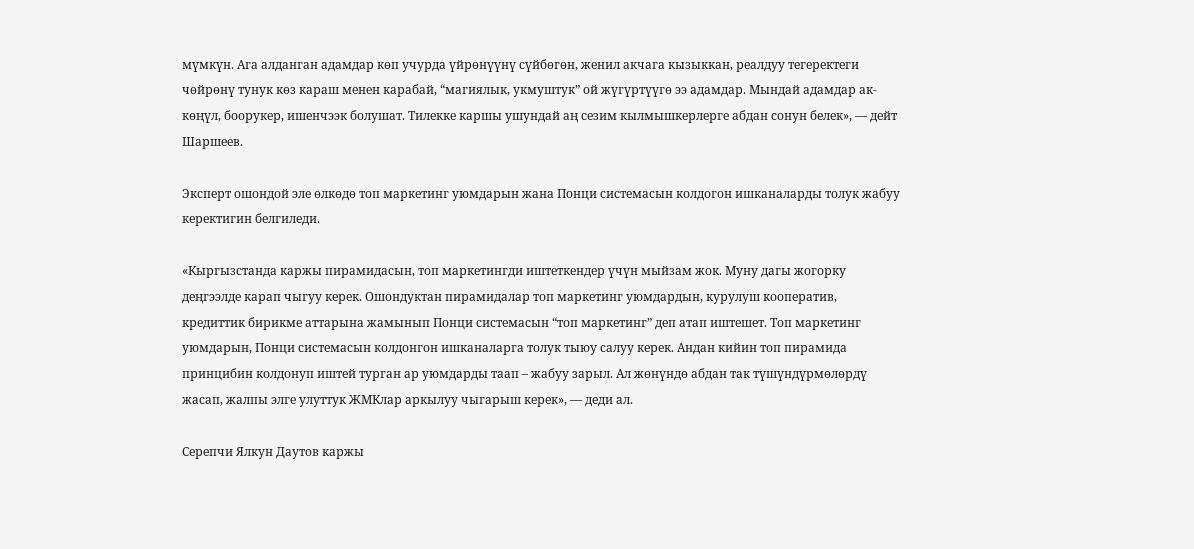мүмкүн. Ага алданган адамдар көп учурда үйрөнүүнү сүйбөгөн, женил акчага кызыккан, реалдуу тегеректеги чөйрөнү тунук көз караш менен карабай, “магиялык, укмуштук” ой жүгүртүүгө ээ адамдар. Мындай адамдар ак-көңүл, боорукер, ишенчээк болушат. Тилекке каршы ушундай аң сезим кылмышкерлерге абдан сонун белек», — дейт Шаршеев.

Эксперт ошондой эле өлкөдө топ маркетинг уюмдарын жана Понци системасын колдогон ишканаларды толук жабуу керектигин белгиледи.

«Кыргызстанда каржы пирамидасын, топ маркетингди иштеткендер үчүн мыйзам жок. Муну дагы жогорку деңгээлде карап чыгуу керек. Ошондуктан пирамидалар топ маркетинг уюмдардын, курулуш кооператив, кредиттик бирикме аттарына жамынып Понци системасын “топ маркетинг” деп атап иштешет. Топ маркетинг уюмдарын, Понци системасын колдонгон ишканаларга толук тыюу салуу керек. Андан кийин топ пирамида принцибин колдонуп иштей турган ар уюмдарды таап – жабуу зарыл. Ал жөнүндө абдан так түшүндүрмөлөрдү жасап, жалпы элге улуттук ЖМКлар аркылуу чыгарыш керек», — деди ал.

Серепчи Ялкун Даутов каржы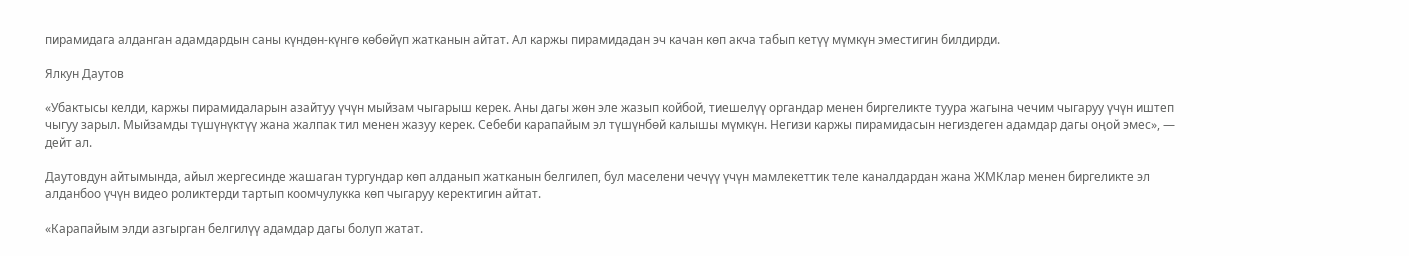пирамидага алданган адамдардын саны күндөн-күнгө көбөйүп жатканын айтат. Ал каржы пирамидадан эч качан көп акча табып кетүү мүмкүн эместигин билдирди.

Ялкун Даутов

«Убактысы келди, каржы пирамидаларын азайтуу үчүн мыйзам чыгарыш керек. Аны дагы жөн эле жазып койбой, тиешелүү органдар менен биргеликте туура жагына чечим чыгаруу үчүн иштеп чыгуу зарыл. Мыйзамды түшүнүктүү жана жалпак тил менен жазуу керек. Себеби карапайым эл түшүнбөй калышы мүмкүн. Негизи каржы пирамидасын негиздеген адамдар дагы оңой эмес», — дейт ал.

Даутовдун айтымында, айыл жергесинде жашаган тургундар көп алданып жатканын белгилеп, бул маселени чечүү үчүн мамлекеттик теле каналдардан жана ЖМКлар менен биргеликте эл алданбоо үчүн видео роликтерди тартып коомчулукка көп чыгаруу керектигин айтат.

«Карапайым элди азгырган белгилүү адамдар дагы болуп жатат.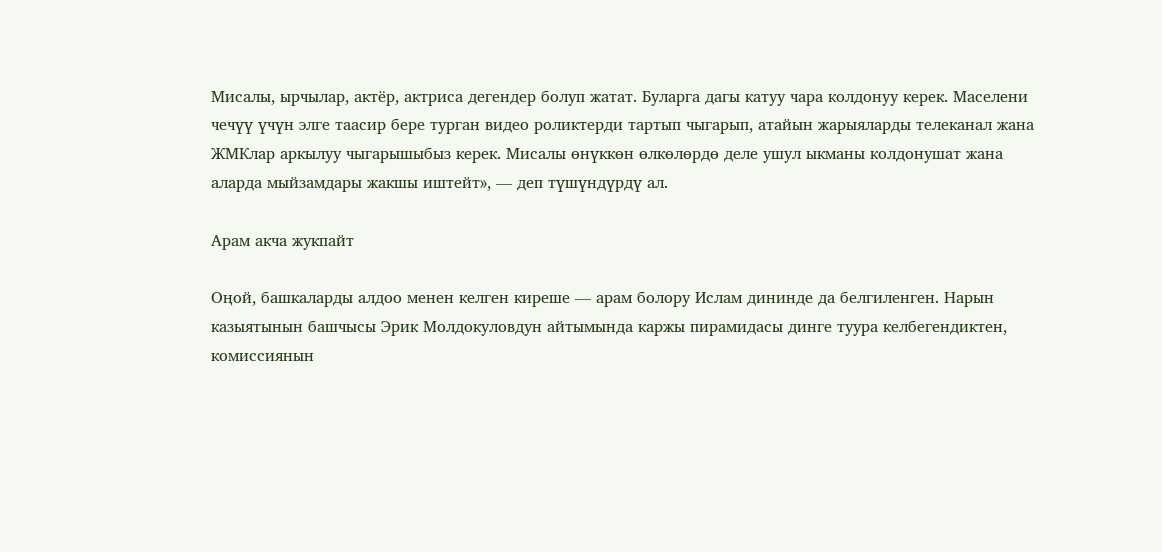Мисалы, ырчылар, актёр, актриса дегендер болуп жатат. Буларга дагы катуу чара колдонуу керек. Маселени чечүү үчүн элге таасир бере турган видео роликтерди тартып чыгарып, атайын жарыяларды телеканал жана ЖМКлар аркылуу чыгарышыбыз керек. Мисалы өнүккөн өлкөлөрдө деле ушул ыкманы колдонушат жана аларда мыйзамдары жакшы иштейт», — деп түшүндүрдү ал.

Арам акча жукпайт

Оңой, башкаларды алдоо менен келген киреше — арам болору Ислам дининде да белгиленген. Нарын казыятынын башчысы Эрик Молдокуловдун айтымында каржы пирамидасы динге туура келбегендиктен, комиссиянын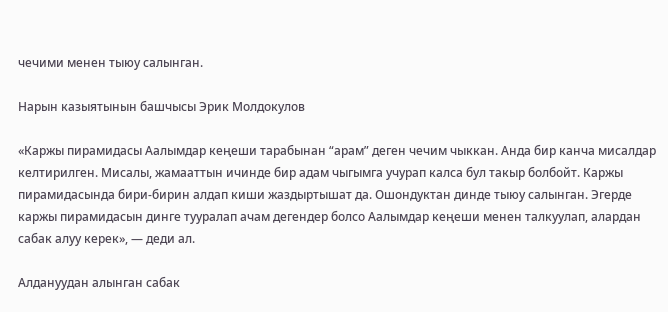чечими менен тыюу салынган.

Нарын казыятынын башчысы Эрик Молдокулов

«Каржы пирамидасы Аалымдар кеңеши тарабынан “арам” деген чечим чыккан. Анда бир канча мисалдар келтирилген. Мисалы, жамааттын ичинде бир адам чыгымга учурап калса бул такыр болбойт. Каржы пирамидасында бири-бирин алдап киши жаздыртышат да. Ошондуктан динде тыюу салынган. Эгерде каржы пирамидасын динге тууралап ачам дегендер болсо Аалымдар кеңеши менен талкуулап, алардан сабак алуу керек», — деди ал.

Алдануудан алынган сабак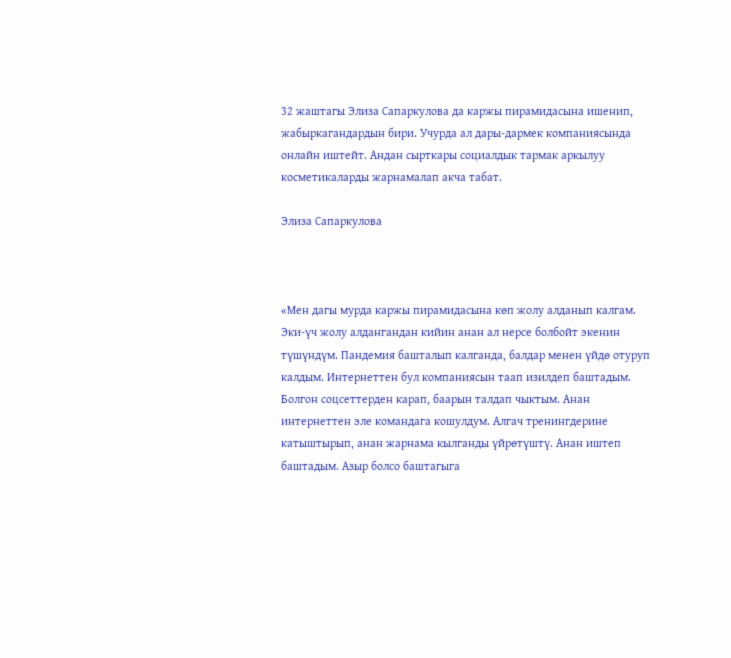32 жаштагы Элиза Сапаркулова да каржы пирамидасына ишенип, жабыркагандардын бири. Учурда ал дары-дармек компаниясында онлайн иштейт. Андан сырткары социалдык тармак аркылуу косметикаларды жарнамалап акча табат.

Элиза Сапаркулова



«Мен дагы мурда каржы пирамидасына көп жолу алданып калгам. Эки-үч жолу алдангандан кийин анан ал нерсе болбойт экенин түшүндүм. Пандемия башталып калганда, балдар менен үйдө отуруп калдым. Интернеттен бул компаниясын таап изилдеп баштадым. Болгон соцсеттерден карап, баарын талдап чыктым. Анан интернеттен эле командага кошулдум. Алгач тренингдерине катыштырып, анан жарнама кылганды үйрөтүштү. Анан иштеп баштадым. Азыр болсо баштагыга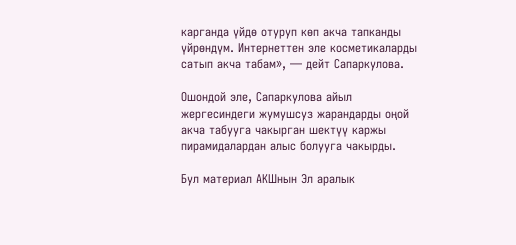карганда үйдө отуруп көп акча тапканды үйрөндүм. Интернеттен эле косметикаларды сатып акча табам», — дейт Сапаркулова.

Ошондой эле, Сапаркулова айыл жергесиндеги жумушсуз жарандарды оңой акча табууга чакырган шектүү каржы пирамидалардан алыс болууга чакырды.

Бул материал АКШнын Эл аралык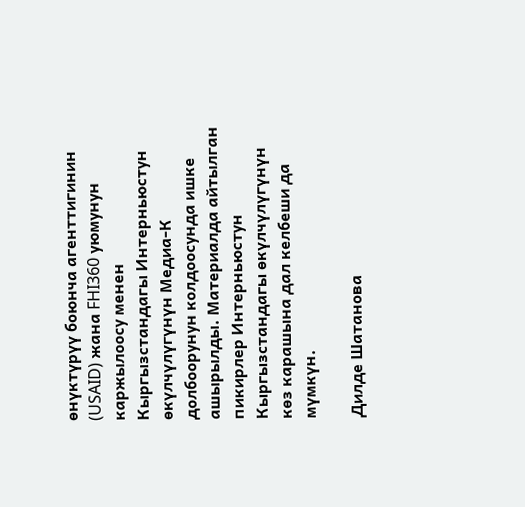өнүктүрүү боюнча агенттигинин (USAID) жана FHI360 уюмунун каржылоосу менен Кыргызстандагы Интерньюстун өкүлчүлүгүнүн Медиа-К долбоорунун колдоосунда ишке ашырылды. Материалда айтылган пикирлер Интерньюстун Кыргызстандагы өкүлчүлүгүнүн көз карашына дал келбеши да мүмкүн.

Дилде Шатанова